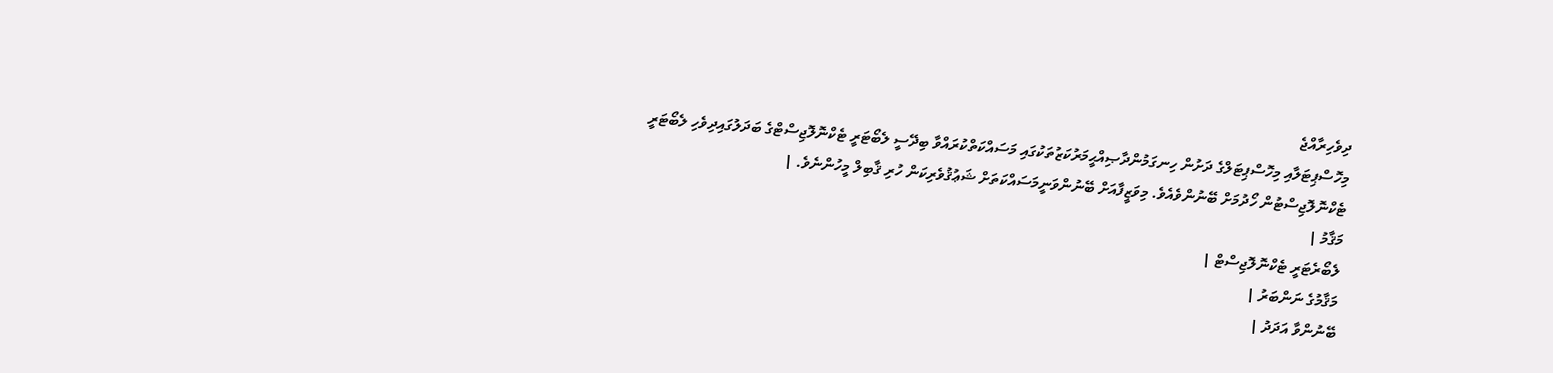ދިވެހިރާއްޖެ
މިހޮސްޕިޓަލާއި މިހޮސްޕިޓަލްގެ ދަށުން ހިނގަމުންދާޞިއްޙީމަރުކަޒުތަކުގައި މަސައްކަތްކުރައްވާ ބިދޭސީ ލެބޯޓަރީ ޓެކްނޮލޮޖިސްޓްގެ ބަދަލުގައިދިވެހި ލެބޯޓަރީ ޓެކްނޮލޮޖިސްޓުން ހޯދުމަށް ބޭނުންވެއެވެ. މިވަޒީފާއަށް ބޭނުންވަނީމަސައްކަތަށް ޝަޢުޤުވެރިކަން ހުރި ޤާބިލް މީހުންނެވެ. |
މަޤާމު |
ލެބޯރެޓަރީ ޓެކްނޮލޮޖިސްޓް |
މަޤާމުގެ ނަންބަރު |
ބޭނުންވާ އަދަދު |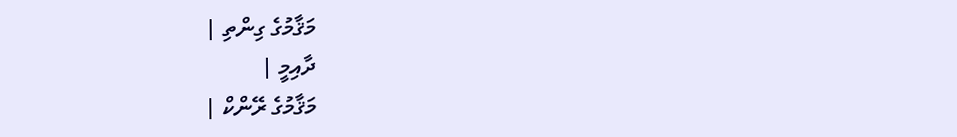މަޤާމުގެ ގިންތި |
ދާއިމީ |
މަޤާމުގެ ރޭންކް |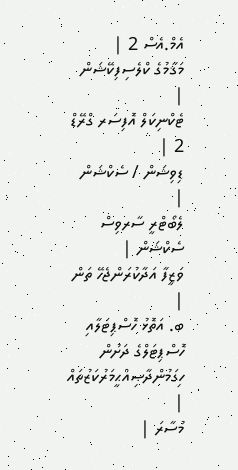އެމް.އެސް 2 |
މަޤާމުގެ ކްލެސިފިކޭޝަން |
ޓެކްނިކަލް އޮފިސަރ ގްރޭޑް 2 |
ޑިވިޝަން / ސެކްޝަން |
ލެބޯޓްރީ ސާރވިސް ސެކްޝަން |
ވަޒީފާ އަދާކުރަންޖެހޭ ތަން |
ބ. އަތޮޅު ހޮސްޕިޓަލާއި ހޮސްޕިޓަލްގެ ދަށުން ހިގަމުންދާޞިއްޙީމަރުކަޒުތައް |
މުސާރަ |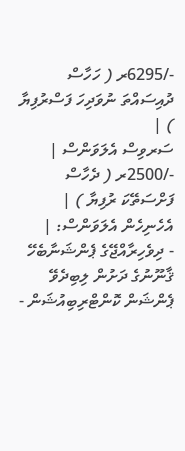-/6295ރ ( ހަހާސް ދުއިސައްތަ ނުވަދިހަ ފަސްރުފިޔާ ) |
ސަރވިސް އެލަވަންސް |
-/2500ރ ( ދެހާސް ފަށްސަތޭކަ ރުފިޔާ ) |
އެހެނިހެން އެލަވަންސް: |
- ދިވެހިރާއްޖޭގެ ޕެންޝަނާބެހޭ ޤާނޫނުގެ ދަށުން ލިބިދެވޭ ޕެންޝަން ކޮންޓްރިބިއުޝަން -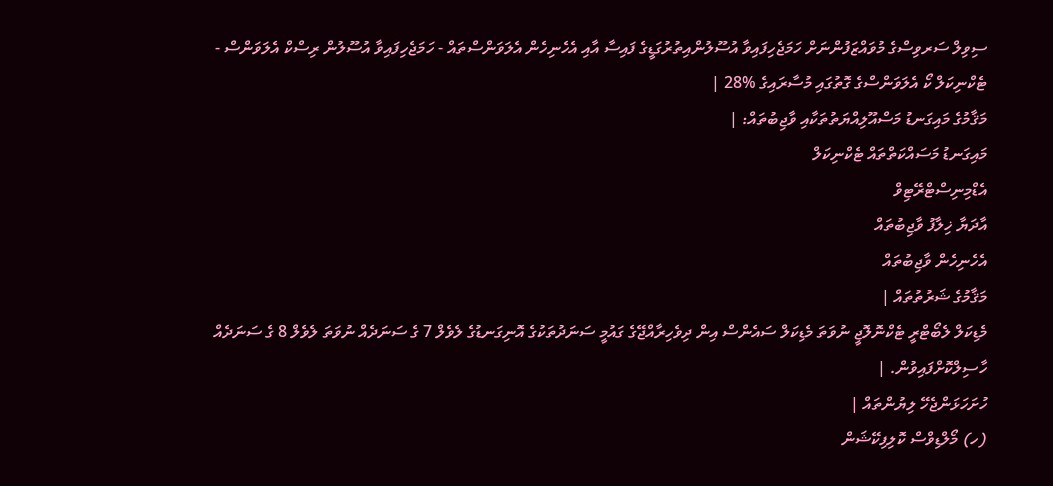ސިވިލް ސަރވިސްގެ މުވައްޒަފުންނަށް ހަމަޖެހިފައިވާ އުސޫލުންއިތުރުގަޑީގެ ފައިސާ އާއި އެހެނިހެން އެލަވަންސްތައް - ހަމަޖެހިފައިވާ އުސޫލުން ރިސްކް އެލަވަންސް - ޓެކްނިކަލް ކޯ އެލަވަންސްގެ ގޮތުގައި މުސާރައިގެ %28 |
މަޤާމުގެ މައިގަނޑު މަސްއޫލިއްޔަތުތަކާއި ވާޖިބުތައް: |
މައިގަނޑު މަސައްކަތްތައް ޓެކްނިކަލް
އެޑްމިނިސްޓްރޭޓިވް
އާދަޔާ ޚިލާފު ވާޖިބުތައް
އެހެނިހެން ވާޖިބުތައް
މަޤާމުގެ ޝަރުތުތައް |
މެޑިކަލް ލެބޯޓްރީ ޓެކްނޮލޮޖީ ނުވަތަ މެޑިކަލް ސައެންސް އިން ދިވެހިރާއްޖޭގެ ގައުމީ ސަނަދުތަކުގެ އޮނިގަނޑުގެ ލެވެލް 7 ގެ ސަނަދެއް ނުވަތަ ލެވެލް 8 ގެ ސަނަދެއް ހާސިލްކޮށްފައިވުން. |
ހުށަހަޅަންޖެހޭ ލިޔުންތައް |
(ހ) މޯލްޑިވްސް ކޮލިފިކޭޝަން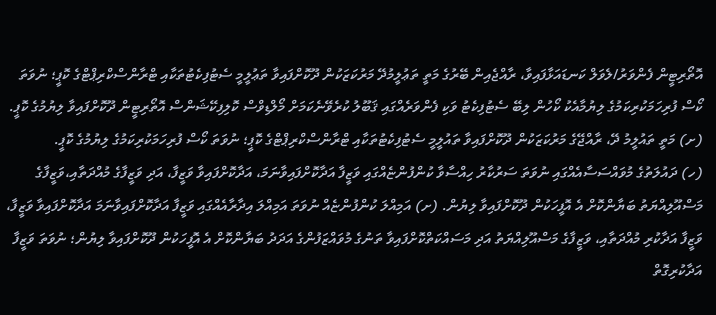އޮތޯރިޓީން ފެންވަރު/ލެވަލް ކަނޑައަޅާފައިވާ، ރާއްޖެއިން ބޭރުގެ މަތީ ތަޢުލީމުދޭ މަރުކަޒަކުން ދޫކޮށްފައިވާ ތަޢުލީމީ ސެޓުފިކެޓުތަކާއި ޓްރާންސްކްރިޕްޓްގެ ކޮޕީ؛ ނުވަތަ ކޯސް ފުރިހަމަކުރިކަމުގެ ލިޔުމާއެކު ކޯހުން ލިބޭ ސެޓުފިކެޓު ވަކި ފެންވަރެއްގައި ޤަބޫލު ކުރެވޭނެކަމަށް މޯލްޑިވްސް ކޮލިފިކޭޝަންސް އޮތޯރިޓީން ދޫކޮށްފައިވާ ލިޔުމުގެ ކޮޕީ. (ށ) މަތީ ތައުލީމު ދޭ، ރާއްޖޭގެ މަރުކަޒަކުން ދޫކޮށްފައިވާ ތައުލީމީ ސެޓުފިކެޓުތަކާއި ޓްރާންސްކްރިޕްޓްގެ ކޮޕީ؛ ނުވަތަ ކޯސް ފުރިހަމަކުރިކަމުގެ ލިޔުމުގެ ކޮޕީ.
(ހ) ދައުލަތުގެ މުވައްސަސާއެއްގައި ނުވަތަ ސަރުކާރު ހިއްސާވާ ކުންފުންޏެއްގައި ވަޒީފާ އަދާކޮށްފައިވާނަމަ، އަދާކޮށްފައިވާ ވަޒީފާ، އަދި ވަޒީފާގެ މުއްދަތާއި،ވަޒީފާގެ މަސްއޫލިއްޔަތު ބަޔާންކޮށް އެ އޮފީހަކުން ދޫކޮށްފައިވާ ލިޔުން. (ށ) އަމިއްލަ ކުންފުންޏެއް ނުވަތަ އަމިއްލަ އިދާރާއެއްގައި ވަޒީފާ އަދާކޮށްފައިވާނަމަ އަދާކޮށްފައިވާ ވަޒީފާ، ވަޒީފާ އަދާކުރި މުއްދަތާއި، ވަޒީފާގެ މަސްއޫލިއްޔަތު އަދި މަސައްކަތްކޮށްފައިވާ ތަނުގެ މުވައްޒަފުންގެ އަދަދު ބަޔާންކޮށް އެ އޮފީހަކުން ދޫކޮށްފައިވާ ލިޔުން؛ ނުވަތަ ވަޒީފާ އަދާކުރިގޮތް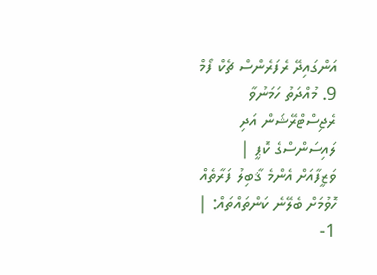އަންގައިދޭ ރެފަރެންސް ޗެކް ފޯމް 9. މުއްދަތު ހަމަނުވާ ރެޖިސްޓްރޭޝަން އަދި ލައިސަންސްގެ ކޮޕީ |
ވަޒީފާއަށް އެންމެ ޤާބިލު ފަރާތެއް ހޮވުމަށް ބެލޭނެ ކަންތައްތައް: |
1-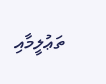ތަޢުލީމާއި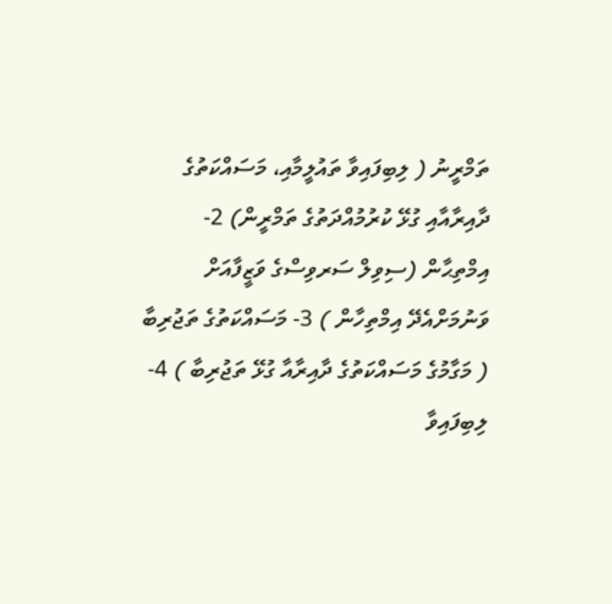ތަމްރީނު ( ލިބިފައިވާ ތައުލީމާއި، މަސައްކަތުގެ ދާއިރާއާއި ގުޅޭ ކުރުމުއްދަތުގެ ތަމްރީން) 2- އިމްތިޙާން (ސިވިލް ސަރވިސްގެ ވަޒީފާއަށް ވަނުމަށްއެދޭ އިމްތިހާން ) 3- މަސައްކަތުގެ ތަޖުރިބާ ( މަގާމުގެ މަސައްކަތުގެ ދާއިރާއާ ގުޅޭ ތަޖުރިބާ ) 4- ލިބިފައިވާ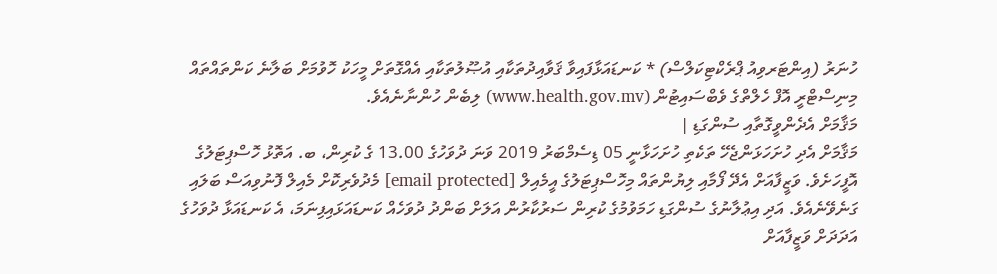ހުނަރު (އިންޓަރވިއު ޕްރެކްޓިކަލްސް) * ކަނޑައަޅާފައިވާ ޤަވާއިދުތަކާއި އުޞޫލުތަކާއި އެއްގޮތަށް މީހަކު ހޮވުމަށް ބަލާނެ ކަންތައްތައް މިނިސްޓްރީ އޮފް ހެލްތްގެ ވެބްސައިޓުން (www.health.gov.mv) ލިބެން ހުންނާނެއެވެ.
މަޤާމަށް އެދެންވީގޮތާއި ސުންގަޑި |
މަޤާމަށް އެދި ހުށަހަޅަންޖެހޭ ތަކެތި ހުށަހަޅާނީ 05 ޑިސެމްބަރު 2019 ވަނަ ދުވަހުގެ 13.00 ގެ ކުރިން، ބ. އަތޮޅު ހޮސްޕިޓަލުގެ އޮފީހަށެވެ. ވަޒީފާއަށް އެދޭ ފޯމާއި ލިޔުންތައް މިހޮސްޕިޓަލުގެ އީމެއިލް [email protected] މެދުވެރިކޮށް މެއިލް ފޮނުވިއަސް ބަލައި ގަނެވޭނެއެވެ. އަދި އިޢުލާނުގެ ސުންގަޑި ހަމަވުމުގެ ކުރިން ސަރުކާރުން އަލަށް ބަންދު ދުވަހެއް ކަނޑައަޅައިފިނަމަ، އެ ކަނޑައަޅާ ދުވަހުގެ އަދަދަށް ވަޒީފާއަށް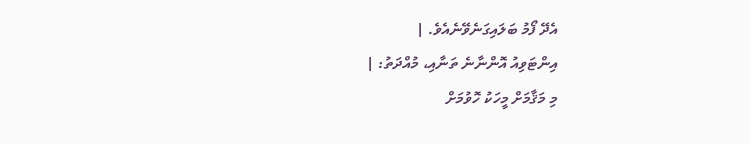އެދޭ ފޯމު ބަލައިގަނެވޭނެއެވެ. |
އިންޓަވިއު އޮންނާނެ ތަނާއި، މުއްދަތު: |
މި މަޤާމަށް މީހަކު ހޮވުމަށް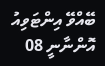ބޭއްވޭ އިންޓަވިއު އޮންނާނީ 08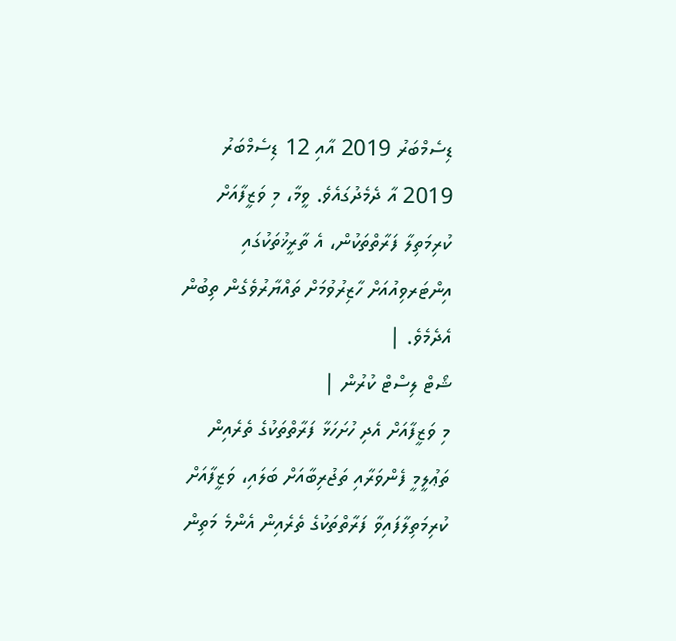ޑިސެމްބަރު 2019 އާއި 12 ޑިސެމްބަރު 2019 އާ ދެމެދުގައެވެ. ވީމާ، މި ވަޒީފާއަށް ކުރިމަތިލާ ފަރާތްތަކުން، އެ ތާރީޚުތަކުގައި އިންޓަރވިއުއަށް ހާޒިރުވުމަށް ތައްޔާރުވެގެން ތިބުން އެދެމެވެ. |
ޝޯޓް ލިސްޓް ކުރުން |
މި ވަޒީފާއަށް އެދި ހުށަހަޅާ ފަރާތްތަކުގެ ތެރެއިން ތަޢުލީމީ ފެންވަރާއި ތަޖުރިބާއަށް ބަލައި، ވަޒީފާއަށް ކުރިމަތިލާފައިވާ ފަރާތްތަކުގެ ތެރެއިން އެންމެ މަތިން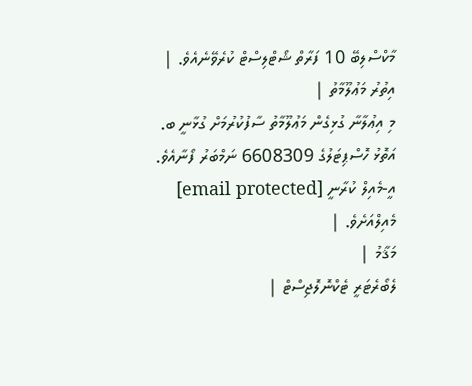މާކްސްލިބޭ 10 ފަރާތް ޝޯޓްލިސްޓް ކުރެވޭނެއެވެ. |
އިތުރު މަޢުލޫމާތު |
މި އިޢުލާނާ ގުޅިގެން މަޢުލޫމާތު ސާފުކުރުމަށް ގުޅާނީ ބ. އަތޮޅު ހޮސްޕިޓަލުގެ 6608309 ނަމްބަރު ފޯނާއެވެ. އީ-މެއިލް ކުރާނީ [email protected] މެއިލްއަށެވެ. |
މަޤާމު |
ލެބޯރެޓަރީ ޓެކްނޮލޮޖިސްޓް |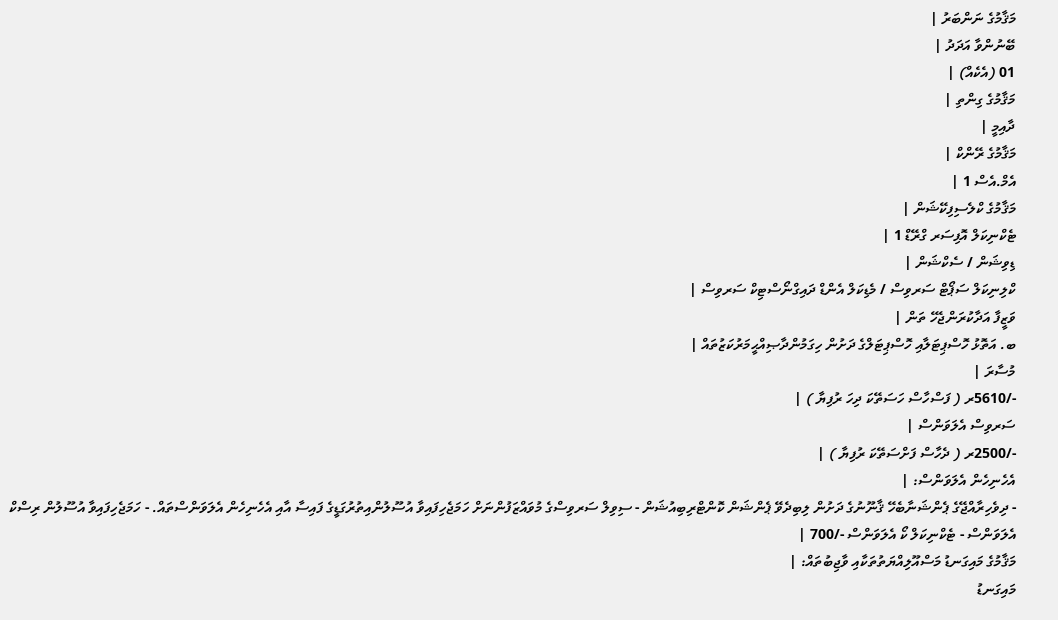މަޤާމުގެ ނަންބަރު |
ބޭނުންވާ އަދަދު |
01 (އެކެއް) |
މަޤާމުގެ ގިންތި |
ދާއިމީ |
މަޤާމުގެ ރޭންކް |
އެމް.އެސް 1 |
މަޤާމުގެ ކްލެސިފިކޭޝަން |
ޓެކްނިކަލް އޮފިސަރ ގްރޭޑް 1 |
ޑިވިޝަން / ސެކްޝަން |
ކްލިނިކަލް ސަޕޯޓް ސަރވިސް / މެޑިކަލް އެންޑް ދައިގްނޯސްޓިކް ސަރވިސް |
ވަޒީފާ އަދާކުރަންޖެހޭ ތަން |
ބ. އަތޮޅު ހޮސްޕިޓަލާއި ހޮސްޕިޓަލްގެ ދަށުން ހިގަމުންދާޞިއްޙީމަރުކަޒުތައް |
މުސާރަ |
-/5610ރ ( ފަސްހާސް ހަސަތޭކަ ދިހަ ރުފިޔާ ) |
ސަރވިސް އެލަވަންސް |
-/2500ރ ( ދެހާސް ފަށްސަތޭކަ ރުފިޔާ ) |
އެހެނިހެން އެލަވަންސް: |
- ދިވެހިރާއްޖޭގެ ޕެންޝަނާބެހޭ ޤާނޫނުގެ ދަށުން ލިބިދެވޭ ޕެންޝަން ކޮންޓްރިބިއުޝަން - ސިވިލް ސަރވިސްގެ މުވައްޒަފުންނަށް ހަމަޖެހިފައިވާ އުސޫލުންއިތުރުގަޑީގެ ފައިސާ އާއި އެހެނިހެން އެލަވަންސްތައް. - ހަމަޖެހިފައިވާ އުސޫލުން ރިސްކް އެލަވަންސް - ޓެކްނިކަލް ކޯ އެލަވަންސް -/700 |
މަޤާމުގެ މައިގަނޑު މަސްއޫލިއްޔަތުތަކާއި ވާޖިބުތައް: |
މައިގަނޑު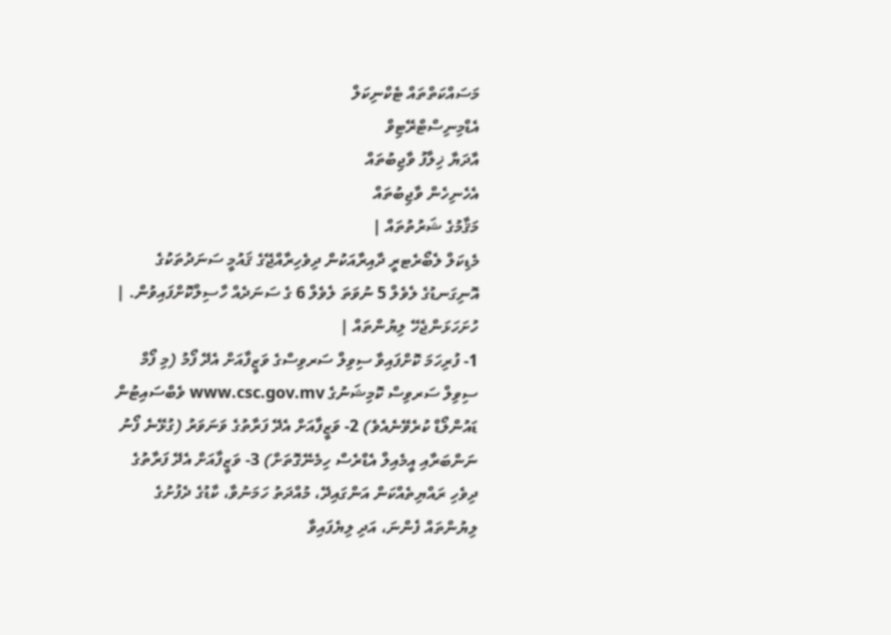މަސައްކަތްތައް ޓެކްނިކަލް
އެޑްމިނިސްޓްރޭޓިވް
އާދަޔާ ޚިލާފު ވާޖިބުތައް
އެހެނިހެން ވާޖިބުތައް
މަޤާމުގެ ޝަރުތުތައް |
މެޑިކަލް ލެބޯރެޓރީ ދާއިރާއަކުން ދިވެހިރާއްޖޭގެ ޤައުމީ ސަނަދުތަކުގެ އޮނިގަނޑުގެ ލެވެލް 5 ނުވަތަ ލެވެލް 6 ގެ ސަނަދެއް ހާސިލްކޮށްފައިވުން. |
ހުށަހަޅަންޖެހޭ ލިޔުންތައް |
1- ފުރިހަމަ ކޮށްފައިވާ ސިވިލް ސަރވިސްގެ ވަޒީފާއަށް އެދޭ ފޯމު (މި ފޯމް ސިވިލް ސަރވިސް ކޮމިޝަނުގެ www.csc.gov.mv ވެބްސައިޓުން ޑައުންލޯޑް ކުރެވޭނެއެވެ) 2- ވަޒީފާއަށް އެދޭ ފަރާތުގެ ވަނަވަރު (ގުޅޭނެ ފޯނު ނަންބަރާއި އީމެއިލް އެޑްރެސް ހިމެނޭގޮތަށް) 3- ވަޒީފާއަށް އެދޭ ފަރާތުގެ ދިވެހި ރައްޔިތެއްކަން އަންގައިދޭ، މުއްދަތު ހަމަނުވާ، ކާޑުގެ ދެފުށުގެ ލިޔުންތައް ފެންނަ، އަދި ލިޔެފައިވާ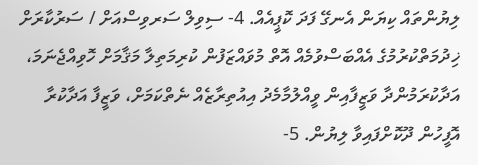ލިޔުންތައް ކިޔަން އެނގޭ ފަދަ ކޮޕީއެއް. 4- ސިވިލް ސަރވިސްއަށް / ސަރުކާރަށް ޚިދުމަތްކުރުމުގެ އެއްބަސްވުމެއް އޮތް މުވައްޒަފުން ކުރިމަތިލާ މަޤާމަށް ހޮވިއްޖެނަމަ، އަދާކުރަމުންދާ ވަޒީފާއިން ވީއްލުމާމެދު އިއުތިރާޒެއް ނެތްކަމަށް، ވަޒީފާ އަދާކުރާ އޮފީހުން ދޫކޮށްފައިވާ ލިޔުން. 5-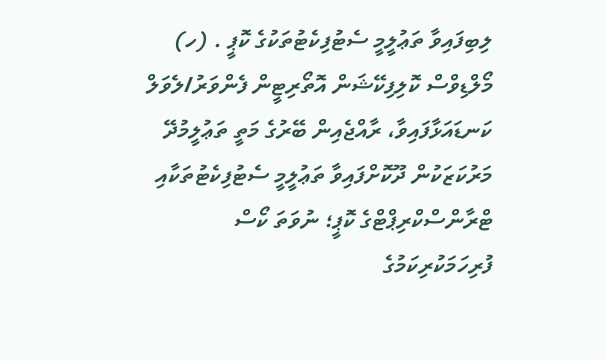ލިބިފައިވާ ތަޢުލީމީ ސެޓުފިކެޓުތަކުގެ ކޮޕީ . (ހ) މޯލްޑިވްސް ކޮލިފިކޭޝަން އޮތޯރިޓީން ފެންވަރު/ލެވަލް ކަނޑައަޅާފައިވާ، ރާއްޖެއިން ބޭރުގެ މަތީ ތަޢުލީމުދޭ މަރުކަޒަކުން ދޫކޮށްފައިވާ ތަޢުލީމީ ސެޓުފިކެޓުތަކާއި ޓްރާންސްކްރިޕްޓްގެ ކޮޕީ؛ ނުވަތަ ކޯސް ފުރިހަމަކުރިކަމުގެ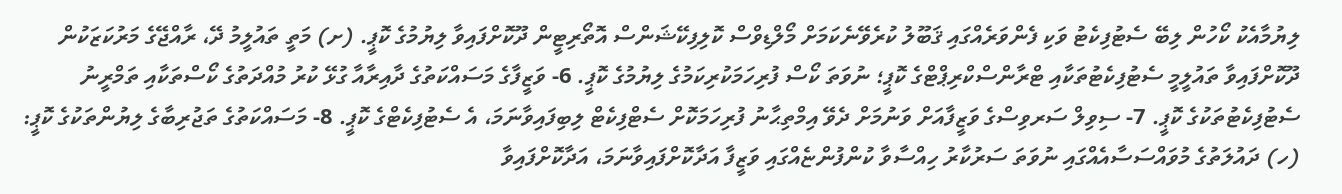ލިޔުމާއެކު ކޯހުން ލިބޭ ސެޓުފިކެޓު ވަކި ފެންވަރެއްގައި ޤަބޫލު ކުރެވޭނެކަމަށް މޯލްޑިވްސް ކޮލިފިކޭޝަންސް އޮތޯރިޓީން ދޫކޮށްފައިވާ ލިޔުމުގެ ކޮޕީ. (ށ) މަތީ ތައުލީމު ދޭ، ރާއްޖޭގެ މަރުކަޒަކުން ދޫކޮށްފައިވާ ތައުލީމީ ސެޓުފިކެޓުތަކާއި ޓްރާންސްކްރިޕްޓްގެ ކޮޕީ؛ ނުވަތަ ކޯސް ފުރިހަމަކުރިކަމުގެ ލިޔުމުގެ ކޮޕީ. 6- ވަޒީފާގެ މަސައްކަތުގެ ދާއިރާއާ ގުޅޭ ކުރު މުއްދަތުގެ ކޯސްތަކާއި ތަމްރީނު ސެޓުފިކެޓުތަކުގެ ކޮޕީ. 7- ސިވިލް ސަރވިސްގެ ވަޒީފާއަށް ވަނުމަށް ދެވޭ އިމްތިޙާނު ފުރިހަމަކޮށް ސެޓްފިކެޓް ލިބިފައިވާނަމަ، އެ ސެޓުފިކެޓްގެ ކޮޕީ. 8- މަސައްކަތުގެ ތަޖުރިބާގެ ލިޔުންތަކުގެ ކޮޕީ: (ހ) ދައުލަތުގެ މުވައްސަސާއެއްގައި ނުވަތަ ސަރުކާރު ހިއްސާވާ ކުންފުންޏެއްގައި ވަޒީފާ އަދާކޮށްފައިވާނަމަ، އަދާކޮށްފައިވާ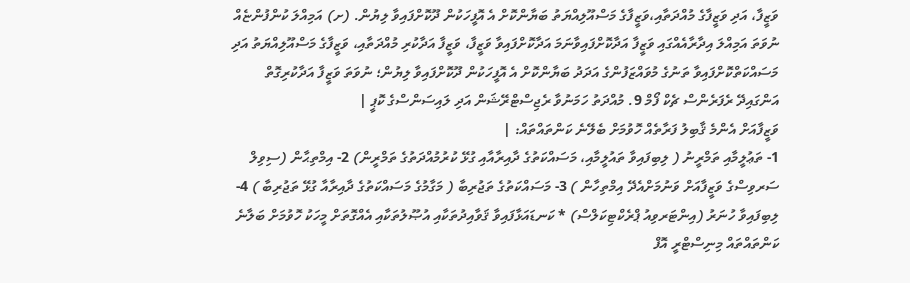ވަޒީފާ، އަދި ވަޒީފާގެ މުއްދަތާއި،ވަޒީފާގެ މަސްއޫލިއްޔަތު ބަޔާންކޮށް އެ އޮފީހަކުން ދޫކޮށްފައިވާ ލިޔުން. (ށ) އަމިއްލަ ކުންފުންޏެއް ނުވަތަ އަމިއްލަ އިދާރާއެއްގައި ވަޒީފާ އަދާކޮށްފައިވާނަމަ އަދާކޮށްފައިވާ ވަޒީފާ، ވަޒީފާ އަދާކުރި މުއްދަތާއި، ވަޒީފާގެ މަސްއޫލިއްޔަތު އަދި މަސައްކަތްކޮށްފައިވާ ތަނުގެ މުވައްޒަފުންގެ އަދަދު ބަޔާންކޮށް އެ އޮފީހަކުން ދޫކޮށްފައިވާ ލިޔުން؛ ނުވަތަ ވަޒީފާ އަދާކުރިގޮތް އަންގައިދޭ ރެފަރެންސް ޗެކް ފޯމް 9. މުއްދަތު ހަމަނުވާ ރެޖިސްޓްރޭޝަން އަދި ލައިސަންސްގެ ކޮޕީ |
ވަޒީފާއަށް އެންމެ ޤާބިލު ފަރާތެއް ހޮވުމަށް ބެލޭނެ ކަންތައްތައް: |
1- ތަޢުލީމާއި ތަމްރީނު ( ލިބިފައިވާ ތައުލީމާއި، މަސައްކަތުގެ ދާއިރާއާއި ގުޅޭ ކުރުމުއްދަތުގެ ތަމްރީން) 2- އިމްތިޙާން (ސިވިލް ސަރވިސްގެ ވަޒީފާއަށް ވަނުމަށްއެދޭ އިމްތިހާން ) 3- މަސައްކަތުގެ ތަޖުރިބާ ( މަގާމުގެ މަސައްކަތުގެ ދާއިރާއާ ގުޅޭ ތަޖުރިބާ ) 4- ލިބިފައިވާ ހުނަރު (އިންޓަރވިއު ޕްރެކްޓިކަލްސް) * ކަނޑައަޅާފައިވާ ޤަވާއިދުތަކާއި އުޞޫލުތަކާއި އެއްގޮތަށް މީހަކު ހޮވުމަށް ބަލާނެ ކަންތައްތައް މިނިސްޓްރީ އޮފް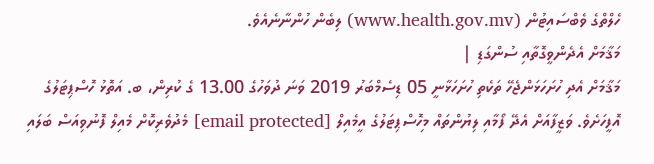ހެލްތްގެ ވެބްސައިޓުން (www.health.gov.mv) ލިބެން ހުންނާނެއެވެ.
މަޤާމަށް އެދެންވީގޮތާއި ސުންގަޑި |
މަޤާމަށް އެދި ހުށަހަޅަންޖެހޭ ތަކެތި ހުށަހަޅާނީ 05 ޑިސެމްބަރު 2019 ވަނަ ދުވަހުގެ 13.00 ގެ ކުރިން، ބ. އަތޮޅު ހޮސްޕިޓަލުގެ އޮފީހަށެވެ. ވަޒީފާއަށް އެދޭ ފޯމާއި ލިޔުންތައް މިހޮސްޕިޓަލުގެ އީމެއިލް [email protected] މެދުވެރިކޮށް މެއިލް ފޮނުވިއަސް ބަލައި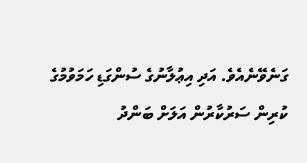ގަނެވޭނެއެވެ. އަދި އިޢުލާނުގެ ސުންގަޑި ހަމަވުމުގެ ކުރިން ސަރުކާރުން އަލަށް ބަންދު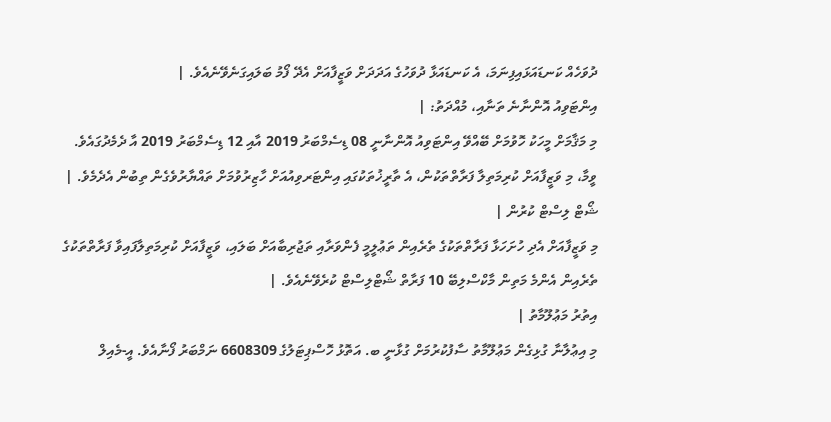ދުވަހެއް ކަނޑައަޅައިފިނަމަ، އެ ކަނޑައަޅާ ދުވަހުގެ އަދަދަށް ވަޒީފާއަށް އެދޭ ފޯމު ބަލައިގަނެވޭނެއެވެ. |
އިންޓަވިއު އޮންނާނެ ތަނާއި، މުއްދަތު: |
މި މަޤާމަށް މީހަކު ހޮވުމަށް ބޭއްވޭ އިންޓަވިއު އޮންނާނީ 08 ޑިސެމްބަރު 2019 އާއި 12 ޑިސެމްބަރު 2019 އާ ދެމެދުގައެވެ. ވީމާ، މި ވަޒީފާއަށް ކުރިމަތިލާ ފަރާތްތަކުން، އެ ތާރީޚުތަކުގައި އިންޓަރވިއުއަށް ހާޒިރުވުމަށް ތައްޔާރުވެގެން ތިބުން އެދެމެވެ. |
ޝޯޓް ލިސްޓް ކުރުން |
މި ވަޒީފާއަށް އެދި ހުށަހަޅާ ފަރާތްތަކުގެ ތެރެއިން ތަޢުލީމީ ފެންވަރާއި ތަޖުރިބާއަށް ބަލައި، ވަޒީފާއަށް ކުރިމަތިލާފައިވާ ފަރާތްތަކުގެ ތެރެއިން އެންމެ މަތިން މާކްސްލިބޭ 10 ފަރާތް ޝޯޓްލިސްޓް ކުރެވޭނެއެވެ. |
އިތުރު މަޢުލޫމާތު |
މި އިޢުލާނާ ގުޅިގެން މަޢުލޫމާތު ސާފުކުރުމަށް ގުޅާނީ ބ. އަތޮޅު ހޮސްޕިޓަލުގެ 6608309 ނަމްބަރު ފޯނާއެވެ. އީ-މެއިލް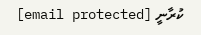ކުރާނީ [email protected]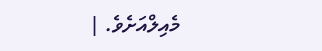މެއިލްއަށެވެ. |